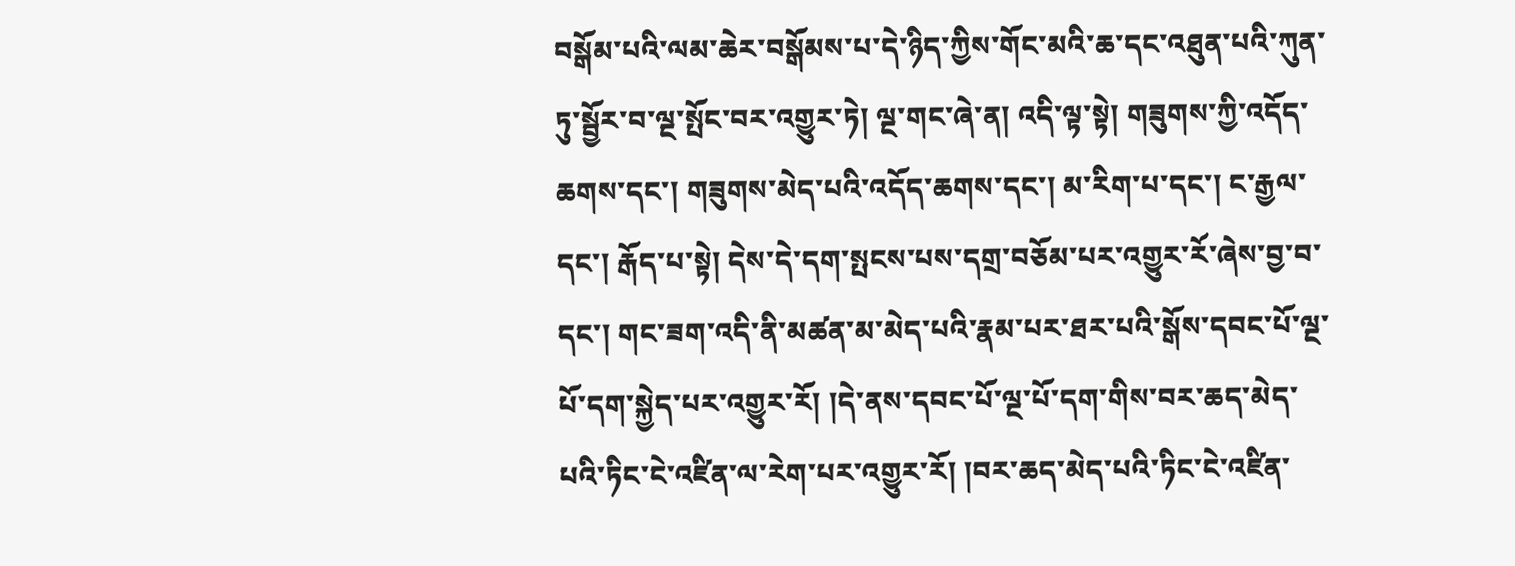བསྒོམ་པའི་ལམ་ཆེར་བསྒོམས་པ་དེ་ཉིད་ཀྱིས་གོང་མའི་ཆ་དང་འཐུན་པའི་ཀུན་ཏུ་སྦྱོར་བ་ལྔ་སྤོང་བར་འགྱུར་ཏེ། ལྔ་གང་ཞེ་ན། འདི་ལྟ་སྟེ། གཟུགས་ཀྱི་འདོད་ཆགས་དང་། གཟུགས་མེད་པའི་འདོད་ཆགས་དང་། མ་རིག་པ་དང་། ང་རྒྱལ་དང་། རྒོད་པ་སྟེ། དེས་དེ་དག་སྤངས་པས་དགྲ་བཅོམ་པར་འགྱུར་རོ་ཞེས་བྱ་བ་དང་། གང་ཟག་འདི་ནི་མཚན་མ་མེད་པའི་རྣམ་པར་ཐར་པའི་སྒོས་དབང་པོ་ལྔ་པོ་དག་སྐྱེད་པར་འགྱུར་རོ། །དེ་ནས་དབང་པོ་ལྔ་པོ་དག་གིས་བར་ཆད་མེད་པའི་ཏིང་ངེ་འཛིན་ལ་རེག་པར་འགྱུར་རོ། །བར་ཆད་མེད་པའི་ཏིང་ངེ་འཛིན་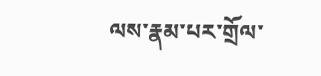ལས་རྣམ་པར་གྲོལ་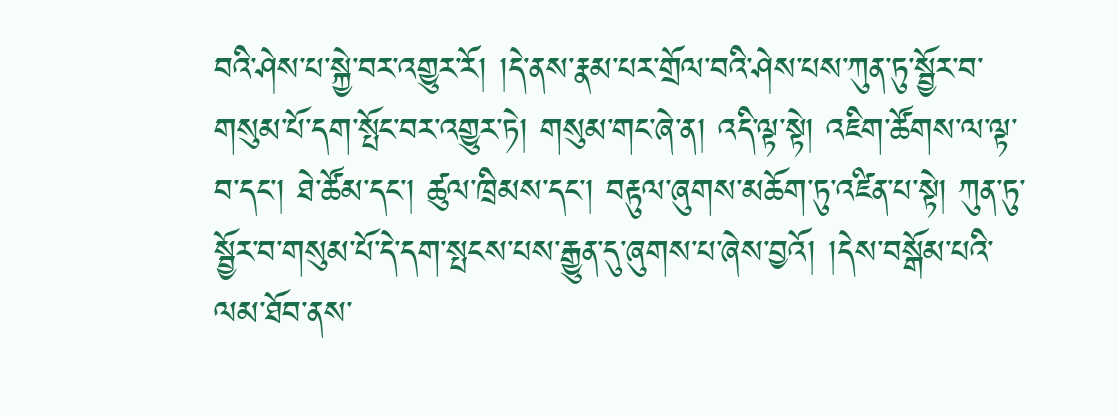བའི་ཤེས་པ་སྐྱེ་བར་འགྱུར་རོ། །དེ་ནས་རྣམ་པར་གྲོལ་བའི་ཤེས་པས་ཀུན་ཏུ་སྦྱོར་བ་གསུམ་པོ་དག་སྤོང་བར་འགྱུར་ཏེ། གསུམ་གང་ཞེ་ན། འདི་ལྟ་སྟེ། འཇིག་ཚོགས་ལ་ལྟ་བ་དང་། ཐེ་ཚོམ་དང་། ཚུལ་ཁྲིམས་དང་། བརྟུལ་ཞུགས་མཆོག་ཏུ་འཛིན་པ་སྟེ། ཀུན་ཏུ་སྦྱོར་བ་གསུམ་པོ་དེ་དག་སྤངས་པས་རྒྱུན་དུ་ཞུགས་པ་ཞེས་བྱའོ། །དེས་བསྒོམ་པའི་ལམ་ཐོབ་ནས་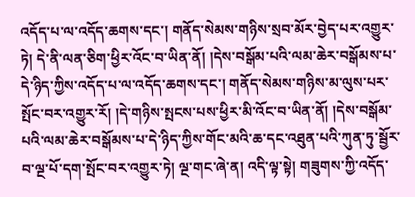འདོད་པ་ལ་འདོད་ཆགས་དང་། གནོད་སེམས་གཉིས་སྲབ་མོར་བྱེད་པར་འགྱུར་ཏེ། དེ་ནི་ལན་ཅིག་ཕྱིར་འོང་བ་ཡིན་ནོ། །དེས་བསྒོམ་པའི་ལམ་ཆེར་བསྒོམས་པ་དེ་ཉིད་ཀྱིས་འདོད་པ་ལ་འདོད་ཆགས་དང་། གནོད་སེམས་གཉིས་མ་ལུས་པར་སྤོང་བར་འགྱུར་རོ། །དེ་གཉིས་སྤངས་པས་ཕྱིར་མི་འོང་བ་ཡིན་ནོ། །དེས་བསྒོམ་པའི་ལམ་ཆེར་བསྒོམས་པ་དེ་ཉིད་ཀྱིས་གོང་མའི་ཆ་དང་འཐུན་པའི་ཀུན་ཏུ་སྦྱོར་བ་ལྔ་པོ་དག་སྤོང་བར་འགྱུར་ཏེ། ལྔ་གང་ཞེ་ན། འདི་ལྟ་སྟེ། གཟུགས་ཀྱི་འདོད་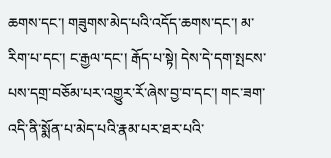ཆགས་དང་། གཟུགས་མེད་པའི་འདོད་ཆགས་དང་། མ་རིག་པ་དང་། ང་རྒྱལ་དང་། རྒོད་པ་སྟེ། དེས་དེ་དག་སྤངས་པས་དགྲ་བཅོམ་པར་འགྱུར་རོ་ཞེས་བྱ་བ་དང་། གང་ཟག་འདི་ནི་སྨོན་པ་མེད་པའི་རྣམ་པར་ཐར་པའི་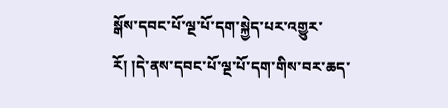སྒོས་དབང་པོ་ལྔ་པོ་དག་སྐྱེད་པར་འགྱུར་རོ། །དེ་ནས་དབང་པོ་ལྔ་པོ་དག་གིས་བར་ཆད་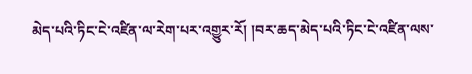མེད་པའི་ཏིང་ངེ་འཛིན་ལ་རེག་པར་འགྱུར་རོ། །བར་ཆད་མེད་པའི་ཏིང་ངེ་འཛིན་ལས་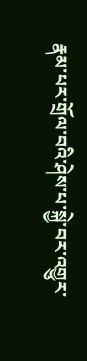རྣམ་པར་གྲོལ་བའི་ཤེས་པ་སྐྱེ་བར་འགྱུར་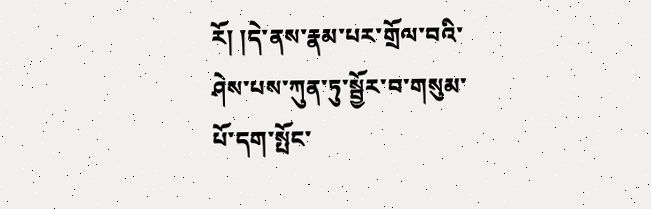རོ། །དེ་ནས་རྣམ་པར་གྲོལ་བའི་ཤེས་པས་ཀུན་ཏུ་སྦྱོར་བ་གསུམ་པོ་དག་སྤོང་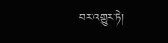བར་འགྱུར་ཏེ།